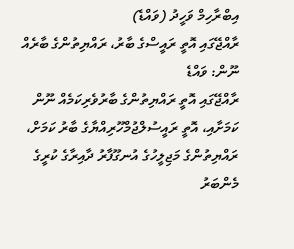އިބްރާހިމް ވަހީދު (ވައްޑެ)
ރާއްޖޭގައި އޮތީ ރައީސްގެ ބާރު، ރައްޔިތުންގެ ބާރެއް ނޫން: ވައްޑެ
ރާއްޖޭގައި އޮތީ ރައްޔިތުންގެ ބާރުވެރިކަމެއް ނޫން ކަމަށާއި، އޮތީ ރައީސުލްޖުމްހޫރިއްޔާގެ ބާރު ކަމަށް، ރައްޔިތުންގެ މަޖިލީހުގެ އުނގޫފާރު ދާއިރާގެ ކުރީގެ މެންބަރު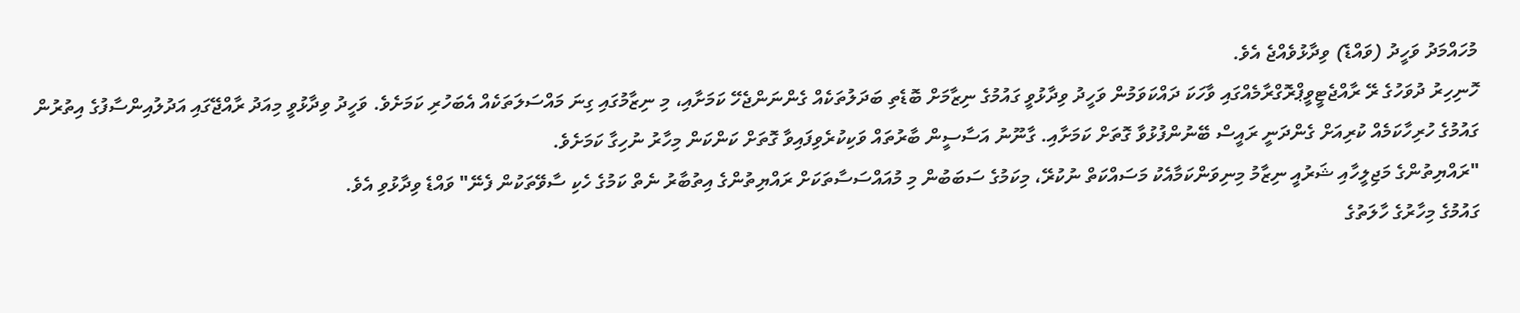މުހައްމަދު ވަހީދު (ވައްޑެ) ވިދާޅުވެއްޖެ އެވެ.
ހޮނިހިރު ދުވަހުގެ ރޭ ރާއްޖެޓީވީޕްރޮގްރާމެއްގައި ވާހަކަ ދައްކަވަމުން ވަހީދު ވިދާޅުވީ ގައުމުގެ ނިޒާމަށް ބޮޑެތި ބަދަލުތަކެއް ގެންނަންޖެހޭ ކަމަށާއި، މި ނިޒާމުގައި ގިނަ މައްސަލަތަކެއް އެބަހުރި ކަމަށެވެ. ވަހީދު ވިދާޅުވީ މިއަދު ރާއްޖޭގައި އަދުލުއިންސާފުގެ އިތުރުން ގައުމުގެ ހުރިހާކަމެއް ކުރިއަށް ގެންދަނީ ރައީސް ބޭނުންފުޅުވާ ގޮތަށް ކަމަށާއި. ގާނޫނު އަސާސީން ބާރުތައް ވަކިކުރެވިފައިވާ ގޮތަށް ކަންކަން މިހާރު ނުހިގާ ކަމަށެވެ.
"ރައްޔިތުންގެ މަޖިލީހާއި ޝަރުއީ ނިޒާމު މިނިވަންކަމާއެކު މަސައްކަތް ނުކުރޭ، މިކަމުގެ ސަބަބުން މި މުއައްސަސާތަކަށް ރައްޔިތުންގެ އިތުބާރު ނެތް ކަމުގެ ހެކި ސާވޭތަކުން ފެނޭ" ވައްޑެ ވިދާޅުވި އެވެ.
ގައުމުގެ މިހާރުގެ ހާލަތުގެ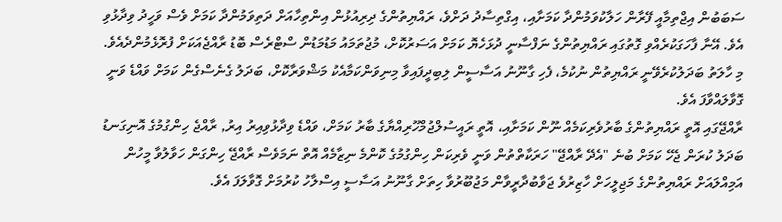ސަބަބުން އިޖްތިމާއީ ފޭރާން ހަލާކުވަމުންދާ ކަމަށާއި، އިގްތިސާދު ދަށްވެ، ރައްޔިތުންގެ ދިރިއުޅުން އިންތިހާއަށް ދަތިވަމުންދާ ކަމަށް ވެސް ވަހީދު ވިދާޅުވި އެވެ. އޭނާ ފާހަގަކުރެއްވި ގޮތުގައި ރައްޔިތުންގެ ނަފްސާނީ ދުޅަހެޔޮ ކަމަށް އަސަރުކޮށް، މުޖުތަމައު މަޑުމަޑުން ސްޓްރެސް ބޮޑު ރާއްޖެއަކަށް ފުރޮޅެމުންދެއެވެ. މި ހާލަތު ބަދަލުކުރެވޭނީ ރައްޔިތުން ނުކުމެ، ފެހި ގާނޫނު އަސާސީން ލިބިދީފައިވާ މިނިވަންކަމާއެކު މަޝްވަރާކޮށް، ބަދަލު ގެނެސްގެން ކަމަށް ވައްޑެ ވަނީ ގޮވާލައްވާފަ އެވެ.
ރާއްޖޭގައި އޮތީ ރައްޔިތުންގެ ބާރުވެރިކަމެއް ނޫން ކަމަށާއި، އޮތީ ރައީސުލްޖުމްހޫރިއްޔާގެ ބާރު ކަމަށް، ވައްޑެ ވިދާޅުވިއިރު އިރު, ރާއްޖެ ހިންގުމުގެ އޮނިގަނޑު ބަދަލު ކުރަން ޖެހޭ ކަމަށް ބުނެ "އެދޭ ރާއްޖޭ" ހަރަކާތްތުން ވަނީ ވެރިކަން ހިންގުމުގެ ކޮންމެ ނިޒާމެއް އޮތް ނަމަވެސް ރާއްޖޭ ހިންގަން ހަވާލުވާ މީހުން އަމިއްލައަށް ރައްޔިތުންގެ މަޖިލީހަށް ހާޒިރުވެ ޖަވާބުދާރީވާން މަޖުބޫރުވާ ހިތަށް ގާނޫނު އަސާސީ އިސްލާހު ކުރުމަށް ގޮވާލަފަ އެވެ.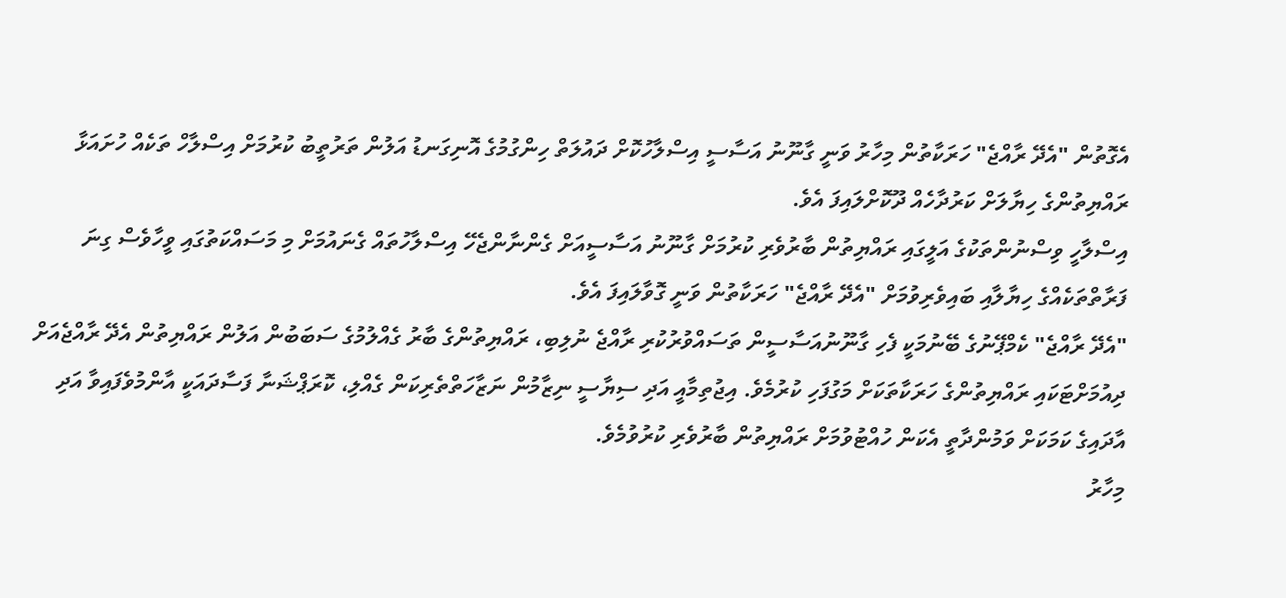އެގޮތުން "އެދޭ ރާއްޖެ" ހަރަކާތުން މިހާރު ވަނީ ގާނޫނު އަސާސީ އިސްލާހުކޮށް ދައުލަތް ހިންގުމުގެ އޮނިގަނޑު އަލުން ތަރުތީބު ކުރުމަށް އިސްލާހް ތަކެއް ހުށައަޅާ ރައްޔިތުންގެ ހިޔާލަށް ކަރުދާހެއް ދޫކޮށްލައިފަ އެވެ.
އިސްލާހީ ވިސްނުންތަކުގެ އަލީގައި ރައްޔިތުން ބާރުވެރި ކުރުމަށް ގާނޫނު އަސާސީއަށް ގެންނާންޖެހޭ އިސްލާހުތައް ގެނައުމަށް މި މަސައްކަތުގައި ވީހާވެސް ގިނަ ފަރާތްތަކެއްގެ ހިޔާލާއި ބައިވެރިވުމަށް "އެދޭ ރާއްޖެ" ހަރަކާތުން ވަނީ ގޮވާލައިފަ އެވެ.
"އެދޭ ރާއްޖެ" ކެމްޕޭނުގެ ބޭނުމަކީ ފެހި ގާނޫނުއަސާސީން ތަސައްވުރުކުރި ރާއްޖެ ނުލިބި، ރައްޔިތުންގެ ބާރު ގެއްލުމުގެ ސަބަބުން އަލުން ރައްޔިތުން އެދޭ ރާއްޖެއަށް ދިއުމަށްޓަކައި ރައްޔިތުންގެ ހަރަކާތަކަށް މަގުފަހި ކުރުމެވެ. އިޖުތިމާއީ އަދި ސިޔާސީ ނިޒާމުން ނަޒާހަތްތެރިކަން ގެއްލި، ކޮރަޕްޝަނާ ފަސާދައަކީ އާންމުވެފައިވާ އަދި އާދައިގެ ކަމަކަށް ވަމުންދާތީ އެކަން ހުއްޓުވުމަށް ރައްޔިތުން ބާރުވެރި ކުރުވުމެވެ.
މިހާރު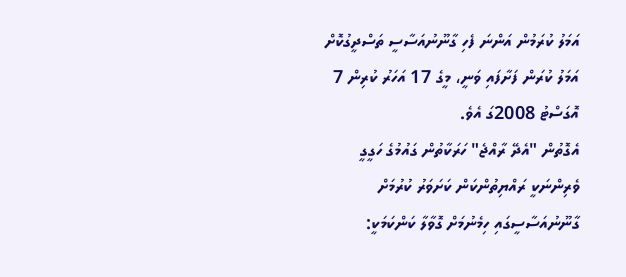އަމަލު ކުރަމުން އަންނަ ފެހި ގާނޫނުއަސާސީ ތަސްދީގުކޮށް އަމަލު ކުރަން ފަށާފައި ވަނީ، މީގެ 17 އަހަރު ކުރިން 7 އޮގަސްޓު 2008ގަ އެވެ.
އެގޮތުން "އެދޭ ރާއްޖެ" ހަރަކާތުން ގައުމުގެ ހަގީގީ ވެރިންނަކީ ރައްޔިތުންކަން ކަށަވަރު ކުރުމަށް ގާނޫނުއަސާސީގައި ހިމެނުމަށް ގޮވާލާ ކަންކަމަކީ: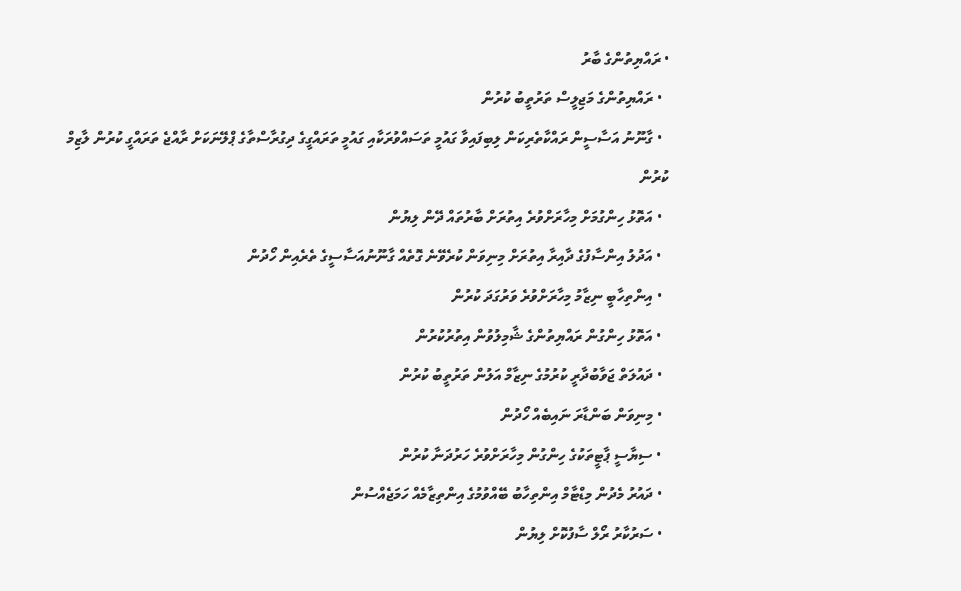• ރައްޔިތުންގެ ބާރު
  • ރައްޔިތުންގެ މަޖިލީސް ތަރުތީބު ކުރުން
  • ގާނޫނު އަސާސީން ރައްކާތެރިކަން ލިބިފައިވާ ގައުމީ ތަސައްވުރަކާއި ގައުމީ ތަރައްގީގެ ދިގުރާސްތާގެ ޕްލޭނަކަށް ރާއްޖެ ތަރައްގީ ކުރުން ލާޒިމް ކުރުން
  • އަތޮޅު ހިންގުމަށް މިހާރަށްވުރެ އިތުރަށް ބާރުތައް ދޭން ލިޔުން
  • އަދުލު އިންސާފުގެ ދާއިރާ އިތުރަށް މިނިވަން ކުރެވޭނެ ގޮތެއް ގާނޫނުއަސާސީގެ ތެރެއިން ހޯދުން
  • އިންތިހާބީ ނިޒާމު މިހާރަށްވުރެ ވަރުގަދަ ކުރުން
  • އަތޮޅު ހިންގުން ރައްޔިތުންގެ ޝާމިލުވުން އިތުރުކުރުން
  • ދައުލަތް ޖަވާބުދާރީ ކުރުމުގެ ނިޒާމް އަލުން ތަރުތީބު ކުރުން
  • މިނިވަން ބަންޑާރަ ނައިބެއް ހޯދުން
  • ސިޔާސީ ޕާޓީތަކުގެ ހިންގުން މިހާރަށްވުރެ ހަރުދަނާ ކުރުން
  • ދައުރު މެދުން މިޑްޓާމް އިންތިހާބު ބޭއްވުމުގެ އިންތިޒާމެއް ހަމަޖެއްސުން
  • ސަރުކާރު ރޯލް ސާފުކޮށް ލިޔުން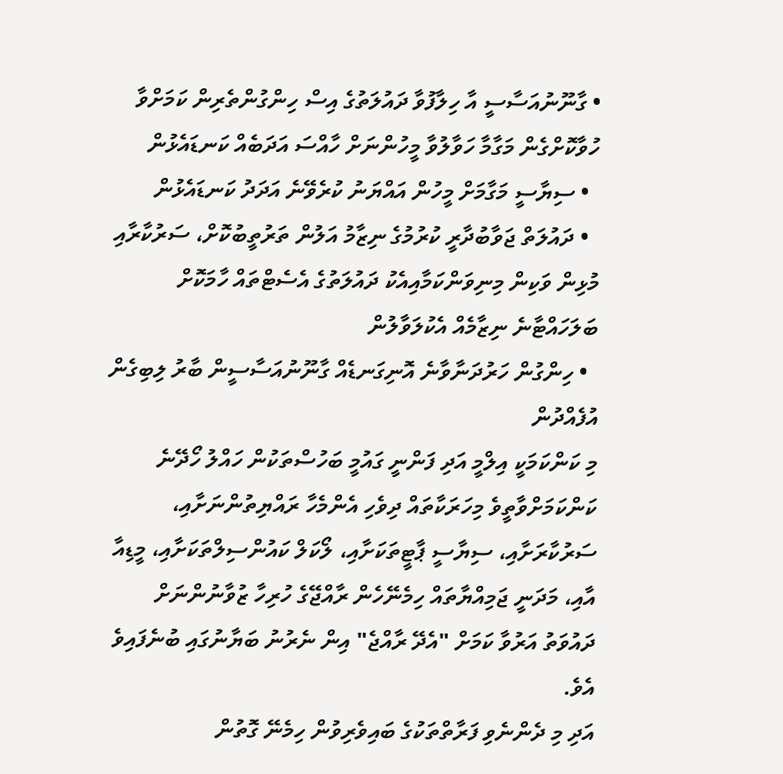• ގާނޫނުއަސާސީ އާ ހިލާފުވާ ދައުލަތުގެ އިސް ހިންގުންތެރިން ކަމަށްވާ ހުވާކޮށްގެން މަގާމާ ހަވާލުވާ މީހުންނަށް ހާއްސަ އަދަބެއް ކަނޑައެޅުން
  • ސިޔާސީ މަގާމަށް މީހުން އައްޔަނު ކުރެވޭނެ އަދަދު ކަނޑައެޅުން
  • ދައުލަތް ޖަވާބުދާރީ ކުރުމުގެ ނިޒާމު އަލުން ތަރުތީބުކޮށް، ސަރުކާރާއި މުޅިން ވަކިން މިނިވަންކަމާއިއެކު ދައުލަތުގެ އެސެޓްތައް ހާމަކޮށް ބަލަހައްޓާނެ ނިޒާމެއް އެކުލަވާލުން
  • ހިންގުން ހަރުދަނާވާނެ އޮނިގަނޑެއް ގާނޫނުއަސާސީން ބާރު ލިބިގެން އުފެއްދުން
މި ކަންކަމަކީ އިލްމީ އަދި ފަންނީ ގައުމީ ބަހުސްތަކުން ހައްލު ހޯދޭނެ ކަންކަމަށްވާތީވެ މިހަރަކާތައް ދިވެހި އެންމެހާ ރައްޔިތުންނަށާއި، ސަރުކާރަށާއި، ސިޔާސީ ޕާޓީތަކަށާއި، ލޯކަލް ކައުންސިލްތަކަށާއި، މީޑިއާ އާއި، މަދަނީ ޖަމިއްޔާތައް ހިމެނޭހެން ރާއްޖޭގެ ހުރިހާ ޒުވާނުންނަށް ދައުވަތު އަރުވާ ކަމަށް "އެދޭ ރާއްޖެ" އިން ނެރުނު ބަޔާނުގައި ބުނެފައިވެ އެވެ.
އަދި މި ދެންނެވި ފަރާތްތަކުގެ ބައިވެރިވުން ހިމެނޭ ގޮތުން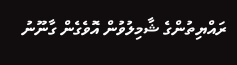ރައްޔިތުންގެ ޝާމިލުވުން އޮވެގެން ގާނޫނު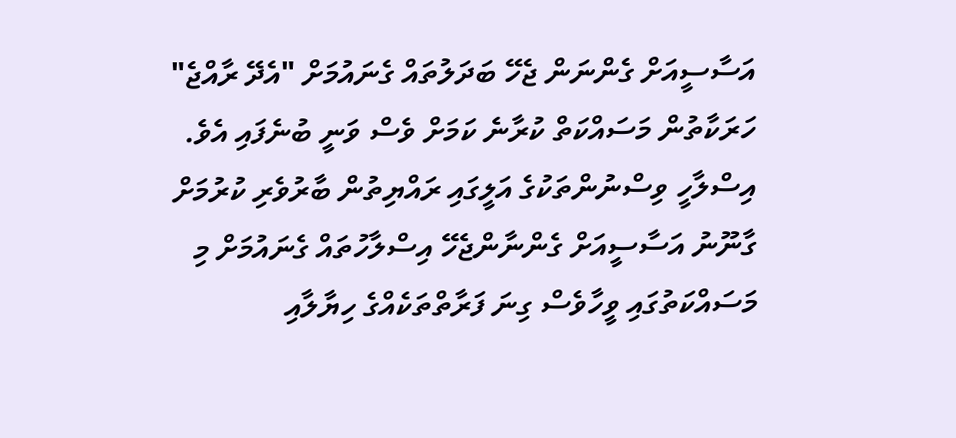އަސާސީއަށް ގެންނަން ޖެހޭ ބަދަލުތައް ގެނައުމަށް "އެދޭ ރާއްޖެ" ހަރަކާތުން މަސައްކަތް ކުރާނެ ކަމަށް ވެސް ވަނީ ބުނެފައި އެވެ.
އިސްލާހީ ވިސްނުންތަކުގެ އަލީގައި ރައްޔިތުން ބާރުވެރި ކުރުމަށް ގާނޫނު އަސާސީއަށް ގެންނާންޖެހޭ އިސްލާހުތައް ގެނައުމަށް މި މަސައްކަތުގައި ވީހާވެސް ގިނަ ފަރާތްތަކެއްގެ ހިޔާލާއި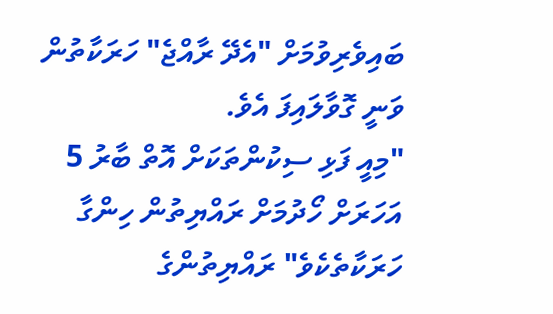ބައިވެރިވުމަށް "އެދޭ ރާއްޖެ" ހަރަކާތުން ވަނީ ގޮވާލައިފަ އެވެ.
"މިއީ ފަޅި ސިކުންތަކަށް އޮތް ބާރު 5 އަހަރަށް ހޯދުމަށް ރައްޔިތުން ހިންގާ ހަރަކާތެކެވެ" ރައްޔިތުންގެ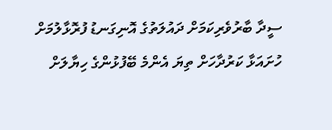ސީދާ ބާރުވެރިކަމަށް ދައުލަތުގެ އޮނިގަނޑު ފުރޮޅާލުމަށް ހުށައަޅާ ކަރުދާހަށް ތިޔަ އެންމެ ބޭފުޅުންގެ ހިޔާލަށް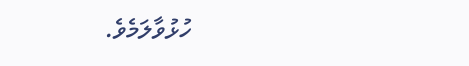ހުޅުވާލަމެވެ.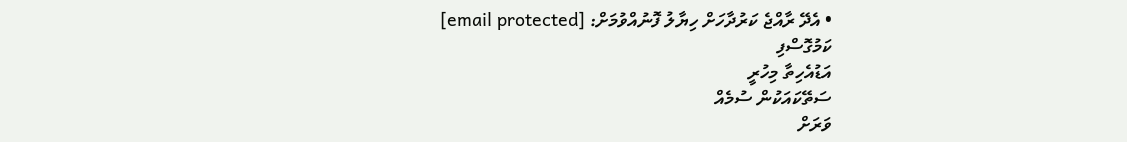• އެދޭ ރާއްޖެ ކަރުދާހަށް ހިޔާލު ފޮނުއްވުމަށް: [email protected]
ކަމުގޮސްފި
އަޑުއެހިތާ މިހުރީ
ސަތޭކައަކުން ސުމެއް
ވަރަށް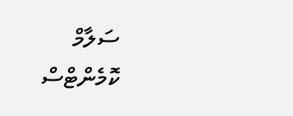ސަލާމް
ކޮމެންޓްސް